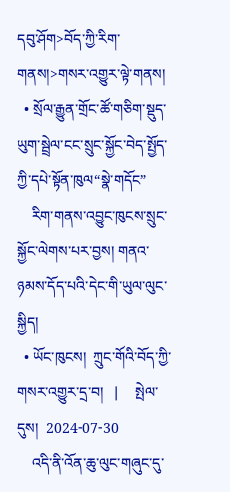དབུ་ཤོག>བོད་ཀྱི་རིག་གནས།>གསར་འགྱུར་ལྟེ་གནས།
  • སྲོལ་རྒྱུན་གྲོང་ཚོ་གཅིག་སྡུད་ཡུག་སྦྲེལ་ངང་སྲུང་སྐྱོང་བེད་སྤྱོད་ཀྱི་དཔེ་སྟོན་ཁུལ“སྣེ་གདོང”
    རིག་གནས་འབྱུང་ཁུངས་སྲུང་སྐྱོང་ལེགས་པར་བྱས། གནའ་ཉམས་དོད་པའི་དེང་གི་ཡུལ་ལུང་སྐྱིད།
  • ཡོང་ཁུངས།  ཀྲུང་གོའི་བོད་ཀྱི་གསར་འགྱུར་དྲ་བ།   |     སྤེལ་དུས།  2024-07-30
    འདི་ནི་འོན་ཆུ་ལུང་གཞུང་དུ་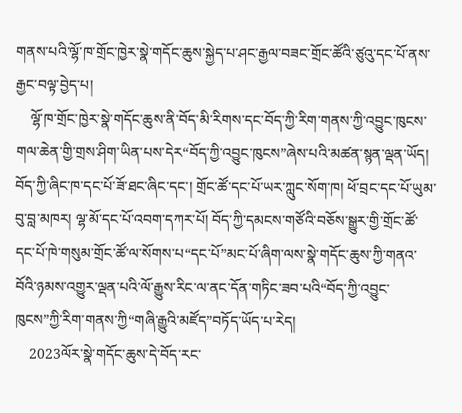གནས་པའི་ལྷོ་ཁ་གྲོང་ཁྱེར་སྣེ་གདོང་ཆུས་སྐྱེད་པ་ཤང་རྒྱལ་བཟང་གྲོང་ཚོའི་ཙུའུ་དང་པོ་ནས་རྒྱང་བལྟ་བྱེད་པ།
    ལྷོ་ཁ་གྲོང་ཁྱེར་སྣེ་གདོང་ཆུས་ནི་བོད་མི་རིགས་དང་བོད་ཀྱི་རིག་གནས་ཀྱི་འབྱུང་ཁུངས་གལ་ཆེན་གྱི་གྲས་ཤིག་ཡིན་པས་དེར“བོད་ཀྱི་འབྱུང་ཁུངས”ཞེས་པའི་མཚན་སྙན་ལྡན་ཡོད། བོད་ཀྱི་ཞིང་ཁ་དང་པོ་ཟོ་ཐང་ཞིང་དང་། གྲོང་ཚོ་དང་པོ་ཡར་ཀླུང་སོག་ཁ། ཕོ་བྲང་དང་པོ་ཡུམ་བུ་བླ་མཁར། ལྷ་མོ་དང་པོ་འབག་དཀར་པོ། བོད་ཀྱི་དམངས་གཙོའི་བཅོས་སྒྱུར་གྱི་གྲོང་ཚོ་དང་པོ་ཁེ་གསུམ་གྲོང་ཚོ་ལ་སོགས་པ“དང་པོ”མང་པོ་ཞིག་ལས་སྣེ་གདོང་ཆུས་ཀྱི་གནའ་བོའི་ཉམས་འགྱུར་ལྡན་པའི་ལོ་རྒྱུས་རིང་ལ་ནང་དོན་གཏིང་ཟབ་པའི“བོད་ཀྱི་འབྱུང་ཁུངས”ཀྱི་རིག་གནས་ཀྱི“གཞི་རྒྱུའི་མཛོད”བཏོད་ཡོད་པ་རེད།
    2023ལོར་སྣེ་གདོང་ཆུས་དེ་བོད་རང་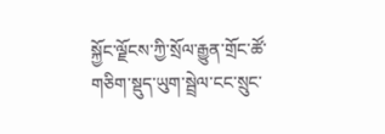སྐྱོང་ལྗོངས་ཀྱི་སྲོལ་རྒྱུན་གྲོང་ཚོ་གཅིག་སྡུད་ཡུག་སྦྲེལ་ངང་སྲུང་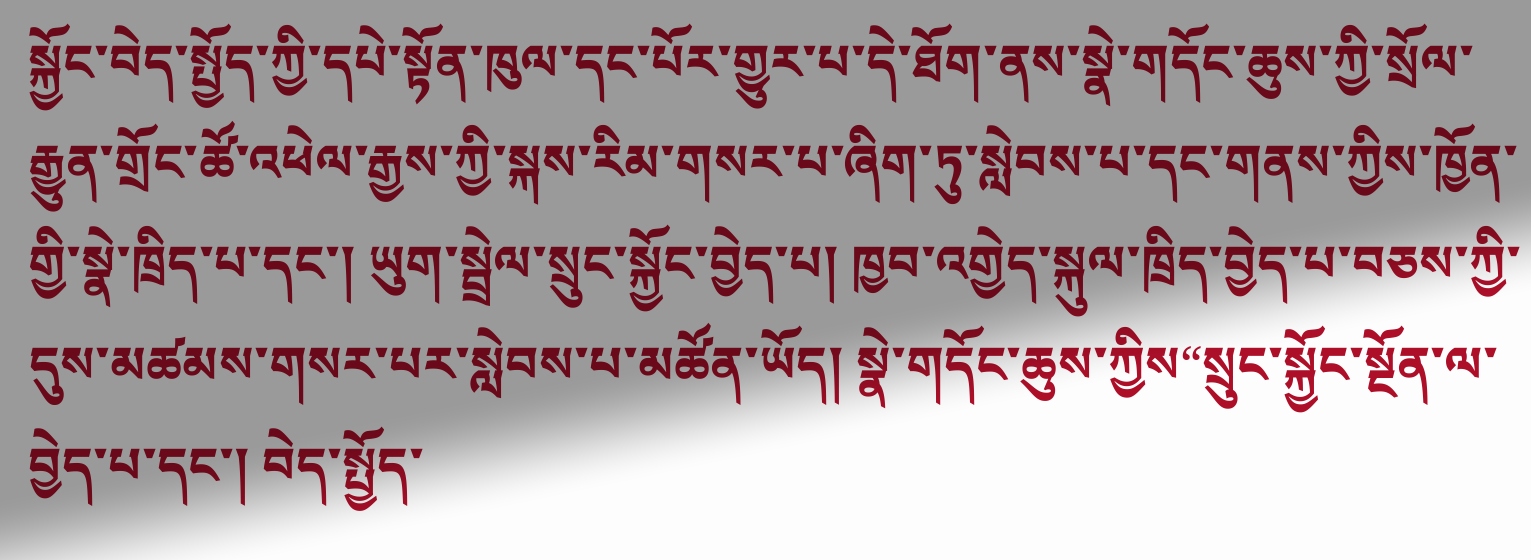སྐྱོང་བེད་སྤྱོད་ཀྱི་དཔེ་སྟོན་ཁུལ་དང་པོར་གྱུར་པ་དེ་ཐོག་ནས་སྣེ་གདོང་ཆུས་ཀྱི་སྲོལ་རྒྱུན་གྲོང་ཚོ་འཕེལ་རྒྱས་ཀྱི་སྐས་རིམ་གསར་པ་ཞིག་ཏུ་སླེབས་པ་དང་གནས་ཀྱིས་ཁྱོན་གྱི་སྣེ་ཁྲིད་པ་དང་། ཡུག་སྦྲེལ་སྲུང་སྐྱོང་བྱེད་པ། ཁྱབ་འགྱེད་སྐུལ་ཁྲིད་བྱེད་པ་བཅས་ཀྱི་དུས་མཚམས་གསར་པར་སླེབས་པ་མཚོན་ཡོད། སྣེ་གདོང་ཆུས་ཀྱིས“སྲུང་སྐྱོང་སྔོན་ལ་བྱེད་པ་དང་། བེད་སྤྱོད་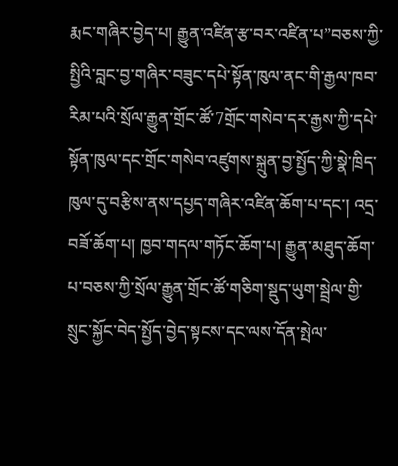རྨང་གཞིར་བྱེད་པ། རྒྱུན་འཛིན་རྩ་བར་འཛིན་པ”བཅས་ཀྱི་སྤྱིའི་བླང་བྱ་གཞིར་བཟུང་དཔེ་སྟོན་ཁུལ་ནང་གི་རྒྱལ་ཁབ་རིམ་པའི་སྲོལ་རྒྱུན་གྲོང་ཚོ་7གྲོང་གསེབ་དར་རྒྱས་ཀྱི་དཔེ་སྟོན་ཁུལ་དང་གྲོང་གསེབ་འཛུགས་སྐྲུན་བྱ་སྤྱོད་ཀྱི་སྣེ་ཁྲིད་ཁུལ་དུ་བརྩིས་ནས་དཔྱད་གཞིར་འཛིན་ཆོག་པ་དང་། འདྲ་བཟོ་ཆོག་པ། ཁྱབ་གདལ་གཏོང་ཆོག་པ། རྒྱུན་མཐུད་ཆོག་པ་བཅས་ཀྱི་སྲོལ་རྒྱུན་གྲོང་ཚོ་གཅིག་སྡུད་ཡུག་སྦྲེལ་གྱི་སྲུང་སྐྱོང་བེད་སྤྱོད་བྱེད་སྟངས་དང་ལས་དོན་སྤེལ་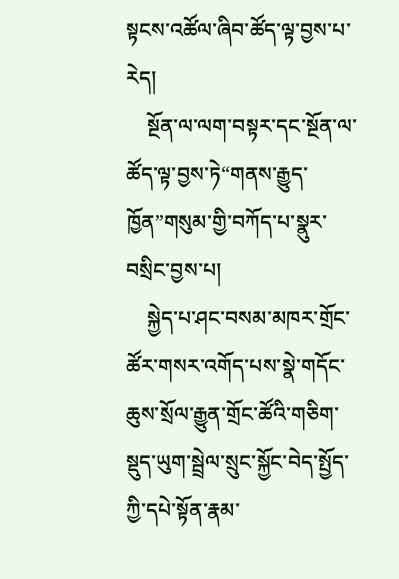སྟངས་འཚོལ་ཞིབ་ཚོད་ལྟ་བྱས་པ་རེད།
    སྔོན་ལ་ལག་བསྟར་དང་སྔོན་ལ་ཚོད་ལྟ་བྱས་ཏེ“གནས་རྒྱུད་ཁྱོན”གསུམ་གྱི་བཀོད་པ་སྣུར་བསྲིང་བྱས་པ།
    སྐྱེད་པ་ཤང་བསམ་མཁར་གྲོང་ཚོར་གསར་འགོད་པས་སྣེ་གདོང་ཆུས་སྲོལ་རྒྱུན་གྲོང་ཚོའི་གཅིག་སྡུད་ཡུག་སྦྲེལ་སྲུང་སྐྱོང་བེད་སྤྱོད་ཀྱི་དཔེ་སྟོན་རྣམ་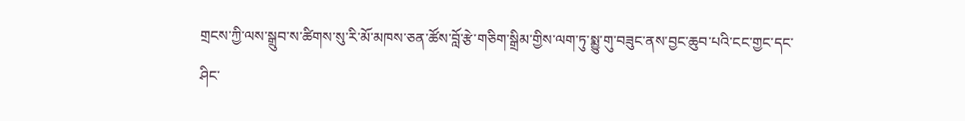གྲངས་ཀྱི་ལས་སྒྲུབ་ས་ཚིགས་སུ་རི་མོ་མཁས་ཅན་ཚོས་བློ་རྩེ་གཅིག་སྒྲིམ་གྱིས་ལག་ཏུ་སྨྱུ་གུ་བཟུང་ནས་བྱང་ཆུབ་པའི་ངང་གྱང་དང་ཤིང་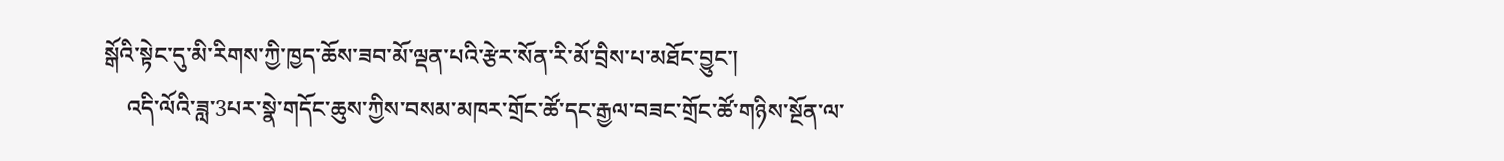སྒོའི་སྟེང་དུ་མི་རིགས་ཀྱི་ཁྱད་ཆོས་ཟབ་མོ་ལྡན་པའི་རྩེར་སོན་རི་མོ་བྲིས་པ་མཐོང་བྱུང་།
    འདི་ལོའི་ཟླ་3པར་སྣེ་གདོང་ཆུས་ཀྱིས་བསམ་མཁར་གྲོང་ཚོ་དང་རྒྱལ་བཟང་གྲོང་ཚོ་གཉིས་སྔོན་ལ་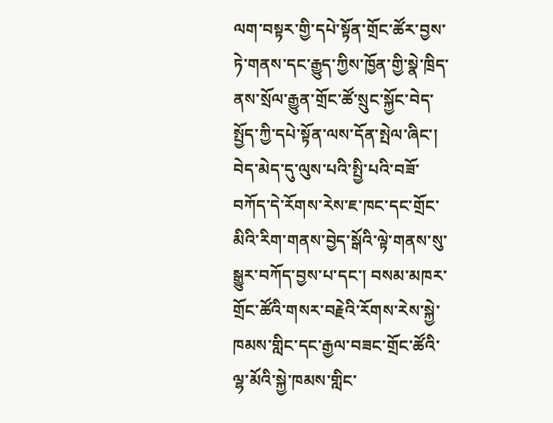ལག་བསྟར་གྱི་དཔེ་སྟོན་གྲོང་ཚོར་བྱས་ཏེ་གནས་དང་རྒྱུད་ཀྱིས་ཁྱོན་གྱི་སྣེ་ཁྲིད་ནས་སྲོལ་རྒྱུན་གྲོང་ཚོ་སྲུང་སྐྱོང་བེད་སྤྱོད་ཀྱི་དཔེ་སྟོན་ལས་དོན་སྤེལ་ཞིང་། བེད་མེད་དུ་ལུས་པའི་སྤྱི་པའི་བཟོ་བཀོད་དེ་རོགས་རེས་ཇ་ཁང་དང་གྲོང་མིའི་རིག་གནས་བྱེད་སྒོའི་ལྟེ་གནས་སུ་སྒྱུར་བཀོད་བྱས་པ་དང་། བསམ་མཁར་གྲོང་ཚོའི་གསར་བརྗེའི་རོགས་རེས་སྐྱེ་ཁམས་གླིང་དང་རྒྱལ་བཟང་གྲོང་ཚོའི་ལྷ་མོའི་སྐྱེ་ཁམས་གླིང་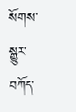སོགས་སྒྱུར་བཀོད་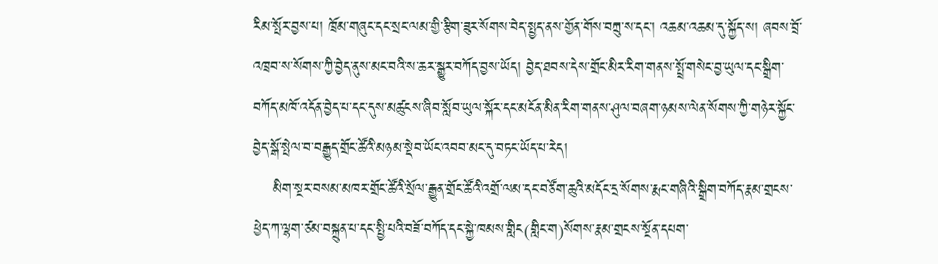རིམ་སྤོར་བྱས་པ། ཁྲོམ་གཞུང་དང་སྲང་ལམ་གྱི་རྩིག་ཟུར་སོགས་བེད་སྤྱད་ནས་གྱོན་གོས་བཀྲུ་ས་དང་། འཆམ་འཆམ་དུ་སྐྱོད་ས། ཞབས་བྲོ་འཁྲབ་ས་སོགས་ཀྱི་བྱེད་ནུས་མང་བའི་ས་ཆར་སྒྱུར་བཀོད་བྱས་ཡོད། བྱེད་ཐབས་དེས་གྲོང་མིར་རིག་གནས་སྤྲོ་གསེང་བྱ་ཡུལ་དང་སྒྲིག་བཀོད་མཁོ་འདོན་བྱེད་པ་དང་དུས་མཚུངས་ཞིབ་སློབ་ཡུལ་སྐོར་དང་མངོན་མིན་རིག་གནས་ཤུལ་བཞག་ཉམས་ལེན་སོགས་ཀྱི་གཉེར་སྐྱོང་བྱེད་སྒོ་སྤེལ་བ་བརྒྱུད་གྲོང་ཚོའི་མཉམ་སྡེབ་ཡོང་འབབ་མང་དུ་བཏང་ཡོད་པ་རེད།
    མིག་སྔར་བསམ་མཁར་གྲོང་ཚོའི་སྲོལ་རྒྱུན་གྲོང་ཚོའི་འགྲོ་ལམ་དང་བཙོག་ཆུའི་མདོང་དྲ་སོགས་རྨང་གཞིའི་སྒྲིག་བཀོད་རྣམ་གྲངས་ཕྱེད་ཀ་ལྷག་ཙམ་བསྐྲུན་པ་དང་སྤྱི་པའི་བཟོ་བཀོད་དང་སྐྱེ་ཁམས་གླིང(གླིང་ག)སོགས་རྣམ་གྲངས་སྔོན་དཔག་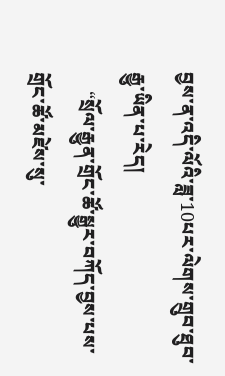བྱས་ན་འདི་ལོའི་ཟླ་10པར་ལེགས་གྲུབ་ཐུབ་རྒྱུ་ཡིན་པ་རེད།
    “སྲོལ་རྒྱུན་གྲོང་ཚོ་སྒྱུར་བཀོད་བྱས་པས་གྲོང་ཚོ་མཛེས་སུ་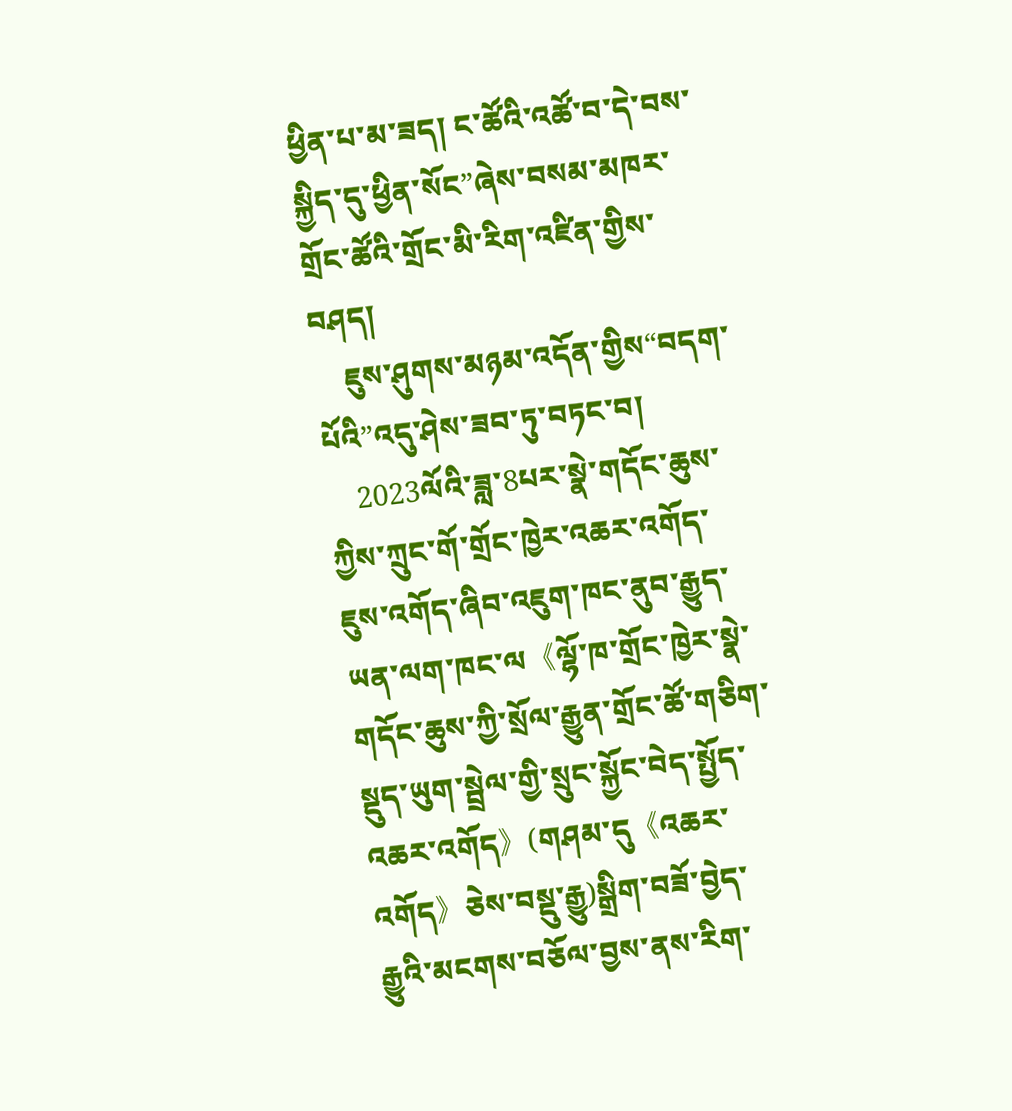ཕྱིན་པ་མ་ཟད། ང་ཚོའི་འཚོ་བ་དེ་བས་སྐྱིད་དུ་ཕྱིན་སོང”ཞེས་བསམ་མཁར་གྲོང་ཚོའི་གྲོང་མི་རིག་འཛིན་གྱིས་བཤད།
    ཇུས་ཤུགས་མཉམ་འདོན་གྱིས“བདག་པོའི”འདུ་ཤེས་ཟབ་ཏུ་བཏང་བ།
    2023ལོའི་ཟླ་8པར་སྣེ་གདོང་ཆུས་ཀྱིས་ཀྲུང་གོ་གྲོང་ཁྱེར་འཆར་འགོད་ཇུས་འགོད་ཞིབ་འཇུག་ཁང་ནུབ་རྒྱུད་ཡན་ལག་ཁང་ལ《ལྷོ་ཁ་གྲོང་ཁྱེར་སྣེ་གདོང་ཆུས་ཀྱི་སྲོལ་རྒྱུན་གྲོང་ཚོ་གཅིག་སྡུད་ཡུག་སྦྲེལ་གྱི་སྲུང་སྐྱོང་བེད་སྤྱོད་འཆར་འགོད》(གཤམ་དུ《འཆར་འགོད》ཅེས་བསྡུ་རྒྱུ)སྒྲིག་བཟོ་བྱེད་རྒྱུའི་མངགས་བཅོལ་བྱས་ནས་རིག་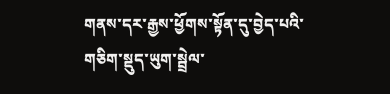གནས་དར་རྒྱས་ཕྱོགས་སྟོན་དུ་བྱེད་པའི་གཅིག་སྡུད་ཡུག་སྦྲེལ་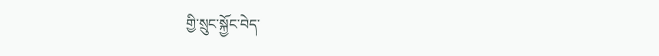གྱི་སྲུང་སྐྱོང་བེད་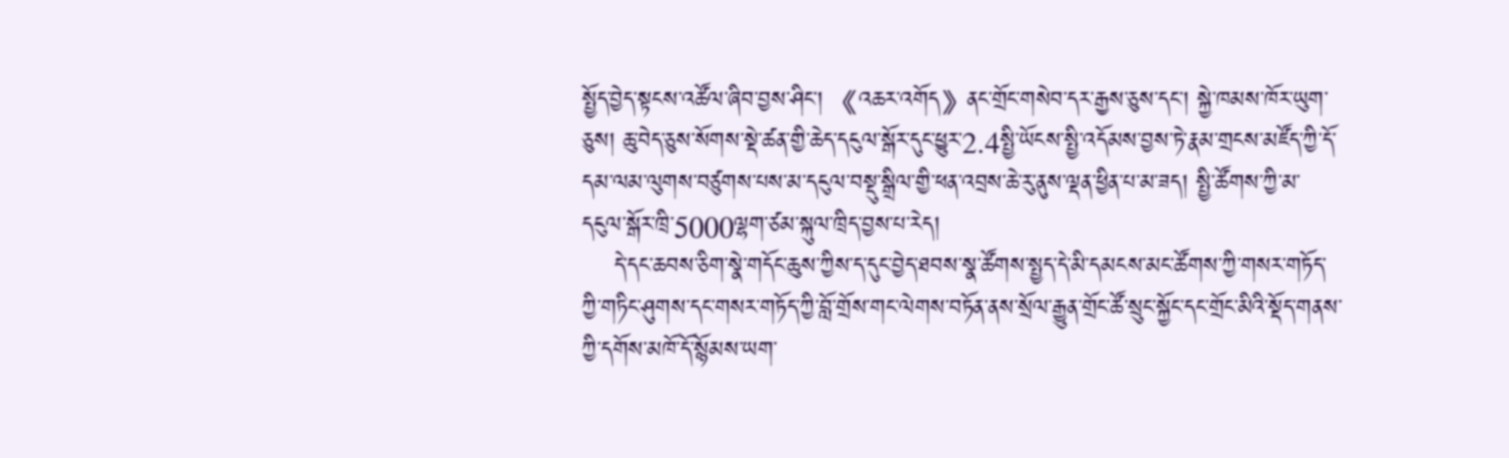སྤྱོད་བྱེད་སྟངས་འཚོལ་ཞིབ་བྱས་ཤིང་། 《འཆར་འགོད》ནང་གྲོང་གསེབ་དར་རྒྱས་ཅུས་དང་། སྐྱེ་ཁམས་ཁོར་ཡུག་ཅུས། ཆུ་བེད་ཅུས་སོགས་སྡེ་ཚན་གྱི་ཆེད་དངུལ་སྒོར་དུང་ཕྱུར་2.4སྤྱི་ཡོངས་སྤྱི་འདོམས་བྱས་ཏེ་རྣམ་གྲངས་མཛོད་ཀྱི་དོ་དམ་ལམ་ལུགས་བཙུགས་པས་མ་དངུལ་བསྡུ་སྒྲིལ་གྱི་ཕན་འབྲས་ཆེ་རུ་ནུས་ལྡན་ཕྱིན་པ་མ་ཟད། སྤྱི་ཚོགས་ཀྱི་མ་དངུལ་སྒོར་ཁྲི་5000ལྷག་ཙམ་སྐུལ་ཁྲིད་བྱས་པ་རེད།
    དེ་དང་ཆབས་ཅིག་སྣེ་གདོང་ཆུས་ཀྱིས་ད་དུང་བྱེད་ཐབས་སྣ་ཚོགས་སྤྱད་དེ་མི་དམངས་མང་ཚོགས་ཀྱི་གསར་གཏོད་ཀྱི་གཏིང་ཤུགས་དང་གསར་གཏོད་ཀྱི་བློ་གྲོས་གང་ལེགས་བཏོན་ནས་སྲོལ་རྒྱུན་གྲོང་ཚོ་སྲུང་སྐྱོང་དང་གྲོང་མིའི་སྡོད་གནས་ཀྱི་དགོས་མཁོ་དོ་སྙོམས་ཡག་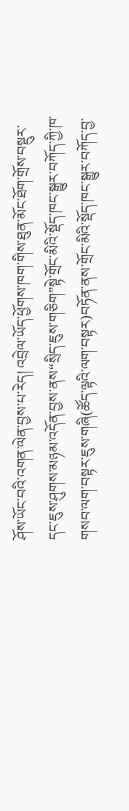ཤོས་ཡོང་བའི་འགན་ལེན་བྱས་པ་རེད། འབྲེལ་ཡོད་ཕྱོགས་ཁག་གིས་ཐུན་མོང་ཐོག་གྲོས་བསྡུར་དང་ཇུས་ཤུགས་མཉམ་འདོན་བྱས་ནས“སྲིད་ཇུས་གཅིག”སྟེ་གྲོང་མིའི་སྡོད་ཁང་སྒྱུར་བཀོད་ཀྱི་ཁ་གསབ་ལག་བསྟར་ཇུས་གཞི(ཚོད་ལྟའི་ལག་བསྟར)བཏོན་ནས་གྲོང་མིའི་སྡོད་ཁང་སྒྱུར་བཀོད་བྱ་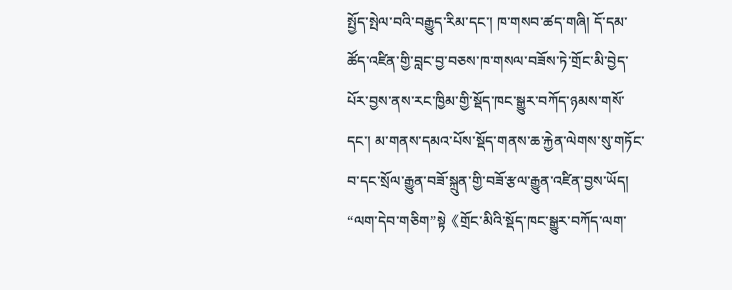སྤྱོད་སྤེལ་བའི་བརྒྱུད་རིམ་དང་། ཁ་གསབ་ཚད་གཞི། དོ་དམ་ཚོད་འཛིན་གྱི་བླང་བྱ་བཅས་ཁ་གསལ་བཟོས་ཏེ་གྲོང་མི་བྱེད་པོར་བྱས་ནས་རང་ཁྱིམ་གྱི་སྡོད་ཁང་སྒྱུར་བཀོད་ཉམས་གསོ་དང་། མ་གནས་དམའ་པོས་སྡོད་གནས་ཆ་རྐྱེན་ལེགས་སུ་གཏོང་བ་དང་སྲོལ་རྒྱུན་བཟོ་སྐྲུན་གྱི་བཟོ་རྩལ་རྒྱུན་འཛིན་བྱས་ཡོད། “ལག་དེབ་གཅིག”སྟེ《གྲོང་མིའི་སྡོད་ཁང་སྒྱུར་བཀོད་ལག་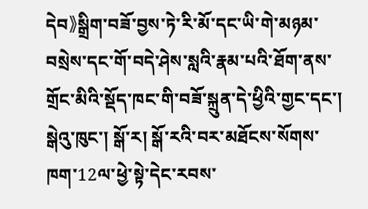དེབ》སྒྲིག་བཟོ་བྱས་ཏེ་རི་མོ་དང་ཡི་གེ་མཉམ་བསྲེས་དང་གོ་བདེ་ཤེས་སླའི་རྣམ་པའི་ཐོག་ནས་གྲོང་མིའི་སྡོད་ཁང་གི་བཟོ་སྐྲུན་དེ་ཕྱིའི་གྱང་དང་། སྒེའུ་ཁུང་། སྒོ་ར། སྒོ་རའི་བར་མཐོངས་སོགས་ཁག་12ལ་ཕྱེ་སྟེ་དེང་རབས་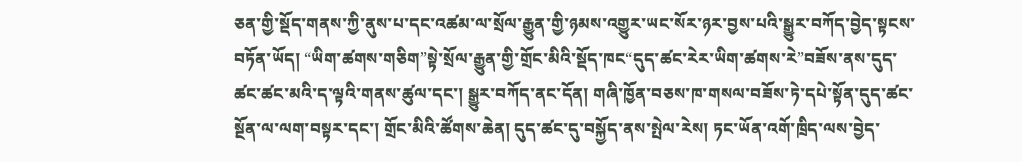ཅན་གྱི་སྡོད་གནས་ཀྱི་ནུས་པ་དང་འཚམ་ལ་སྲོལ་རྒྱུན་གྱི་ཉམས་འགྱུར་ཡང་སོར་ཉར་བྱས་པའི་སྒྱུར་བཀོད་བྱེད་སྟངས་བཏོན་ཡོད། “ཡིག་ཚགས་གཅིག”སྟེ་སྲོལ་རྒྱུན་གྱི་གྲོང་མིའི་སྡོད་ཁང“དུད་ཚང་རེར་ཡིག་ཚགས་རེ”བཟོས་ནས་དུད་ཚང་ཚང་མའི་ད་ལྟའི་གནས་ཚུལ་དང་། སྒྱུར་བཀོད་ནང་དོན། གཞི་ཁྱོན་བཅས་ཁ་གསལ་བཟོས་ཏེ་དཔེ་སྟོན་དུད་ཚང་སྔོན་ལ་ལག་བསྟར་དང་། གྲོང་མིའི་ཚོགས་ཆེན། དུད་ཚང་དུ་བསྐྱོད་ནས་སྤེལ་རེས། ཏང་ཡོན་འགོ་ཁྲིད་ལས་བྱེད་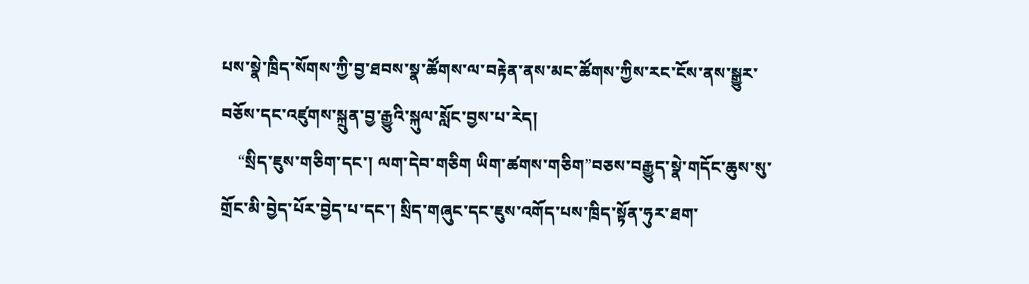པས་སྣེ་ཁྲིད་སོགས་ཀྱི་བྱ་ཐབས་སྣ་ཚོགས་ལ་བརྟེན་ནས་མང་ཚོགས་ཀྱིས་རང་ངོས་ནས་སྒྱུར་བཅོས་དང་འཛུགས་སྐྲུན་བྱ་རྒྱུའི་སྐུལ་སློང་བྱས་པ་རེད།
    “སྲིད་ཇུས་གཅིག་དང་། ལག་དེབ་གཅིག ཡིག་ཚགས་གཅིག”བཅས་བརྒྱུད་སྣེ་གདོང་ཆུས་སུ་གྲོང་མི་བྱེད་པོར་བྱེད་པ་དང་། སྲིད་གཞུང་དང་ཇུས་འགོད་པས་ཁྲིད་སྟོན་ཧུར་ཐག་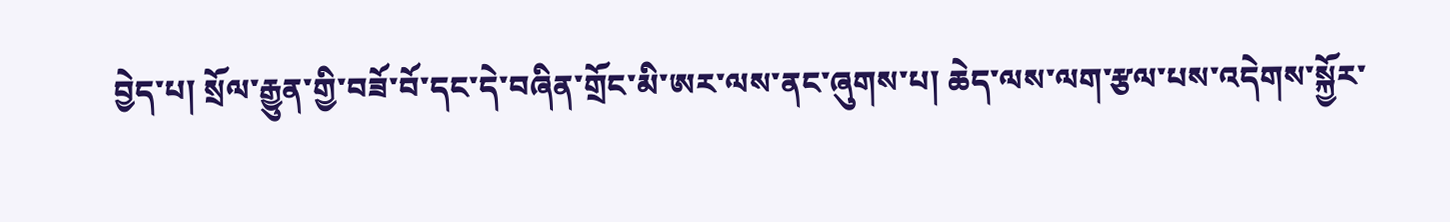བྱེད་པ། སྲོལ་རྒྱུན་གྱི་བཟོ་བོ་དང་དེ་བཞིན་གྲོང་མི་ཨར་ལས་ནང་ཞུགས་པ། ཆེད་ལས་ལག་རྩལ་པས་འདེགས་སྐྱོར་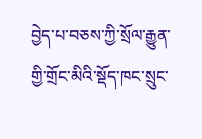བྱེད་པ་བཅས་ཀྱི་སྲོལ་རྒྱུན་གྱི་གྲོང་མིའི་སྡོད་ཁང་སྲུང་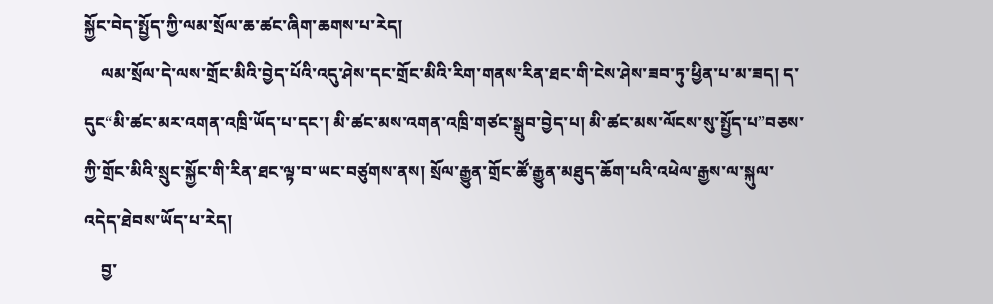སྐྱོང་བེད་སྤྱོད་ཀྱི་ལམ་སྲོལ་ཆ་ཚང་ཞིག་ཆགས་པ་རེད།
    ལམ་སྲོལ་དེ་ལས་གྲོང་མིའི་བྱེད་པོའི་འདུ་ཤེས་དང་གྲོང་མིའི་རིག་གནས་རིན་ཐང་གི་ངེས་ཤེས་ཟབ་ཏུ་ཕྱིན་པ་མ་ཟད། ད་དུང“མི་ཚང་མར་འགན་འཁྲི་ཡོད་པ་དང་། མི་ཚང་མས་འགན་འཁྲི་གཙང་སྒྲུབ་བྱེད་པ། མི་ཚང་མས་ལོངས་སུ་སྤྱོད་པ”བཅས་ཀྱི་གྲོང་མིའི་སྲུང་སྐྱོང་གི་རིན་ཐང་ལྟ་བ་ཡང་བཙུགས་ནས། སྲོལ་རྒྱུན་གྲོང་ཚོ་རྒྱུན་མཐུད་ཆོག་པའི་འཕེལ་རྒྱས་ལ་སྐུལ་འདེད་ཐེབས་ཡོད་པ་རེད།
    བྱ་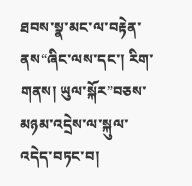ཐབས་སྣ་མང་ལ་བརྟེན་ནས“ཞིང་ལས་དང་། རིག་གནས། ཡུལ་སྐོར”བཅས་མཉམ་འདྲེས་ལ་སྐུལ་འདེད་བཏང་བ།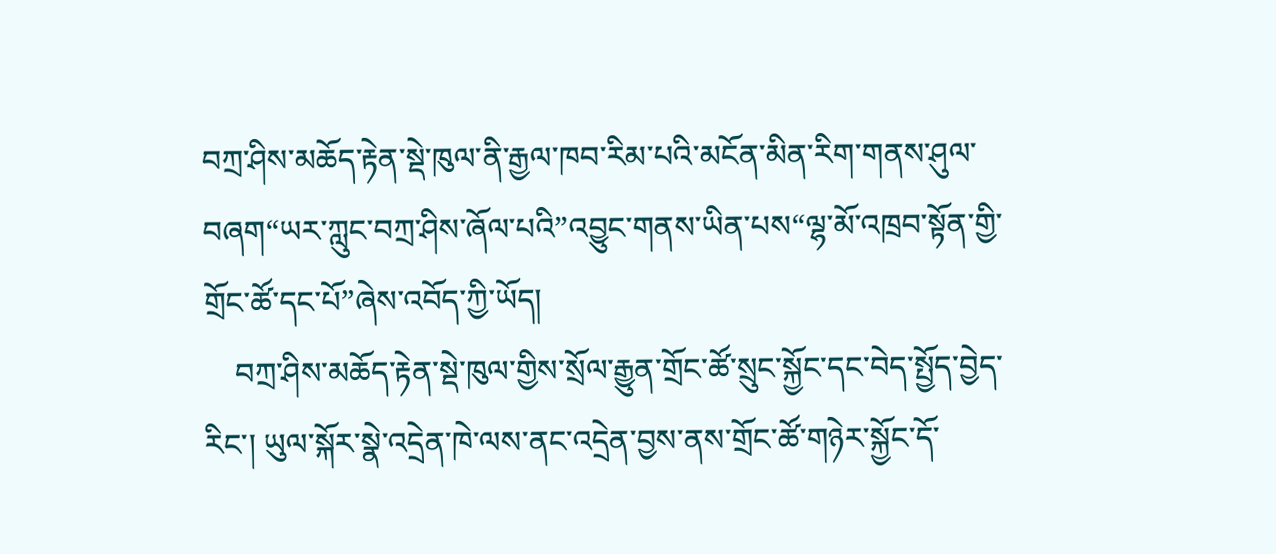བཀྲ་ཤིས་མཆོད་རྟེན་སྡེ་ཁུལ་ནི་རྒྱལ་ཁབ་རིམ་པའི་མངོན་མིན་རིག་གནས་ཤུལ་བཞག“ཡར་ཀླུང་བཀྲ་ཤིས་ཞོལ་པའི”འབྱུང་གནས་ཡིན་པས“ལྷ་མོ་འཁྲབ་སྟོན་གྱི་གྲོང་ཚོ་དང་པོ”ཞེས་འབོད་ཀྱི་ཡོད།
    བཀྲ་ཤིས་མཆོད་རྟེན་སྡེ་ཁུལ་གྱིས་སྲོལ་རྒྱུན་གྲོང་ཚོ་སྲུང་སྐྱོང་དང་བེད་སྤྱོད་བྱེད་རིང་། ཡུལ་སྐོར་སྣེ་འདྲེན་ཁེ་ལས་ནང་འདྲེན་བྱས་ནས་གྲོང་ཚོ་གཉེར་སྐྱོང་དོ་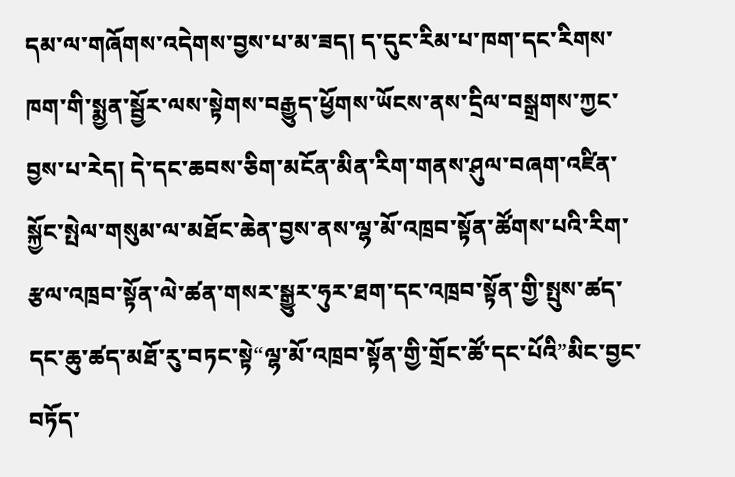དམ་ལ་གཞོགས་འདེགས་བྱས་པ་མ་ཟད། ད་དུང་རིམ་པ་ཁག་དང་རིགས་ཁག་གི་སྨྱན་སྦྱོར་ལས་སྟེགས་བརྒྱུད་ཕྱོགས་ཡོངས་ནས་དྲིལ་བསྒྲགས་ཀྱང་བྱས་པ་རེད། དེ་དང་ཆབས་ཅིག་མངོན་མིན་རིག་གནས་ཤུལ་བཞག་འཛིན་སྐྱོང་སྤེལ་གསུམ་ལ་མཐོང་ཆེན་བྱས་ནས་ལྷ་མོ་འཁྲབ་སྟོན་ཚོགས་པའི་རིག་རྩལ་འཁྲབ་སྟོན་ལེ་ཚན་གསར་སྒྱུར་ཧུར་ཐག་དང་འཁྲབ་སྟོན་གྱི་སྤུས་ཚད་དང་ཆུ་ཚད་མཐོ་རུ་བཏང་སྟེ“ལྷ་མོ་འཁྲབ་སྟོན་གྱི་གྲོང་ཚོ་དང་པོའི”མིང་བྱང་བཏོད་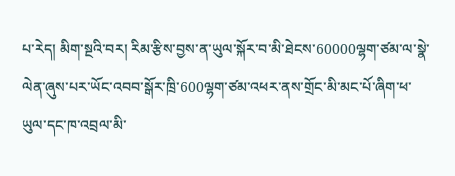པ་རེད། མིག་སྔའི་བར། རིམ་རྩིས་བྱས་ན་ཡུལ་སྐོར་བ་མི་ཐེངས་60000ལྷག་ཙམ་ལ་སྣེ་ལེན་ཞུས་པར་ཡོང་འབབ་སྒོར་ཁྲི་600ལྷག་ཙམ་འཕར་ནས་གྲོང་མི་མང་པོ་ཞིག་ཕ་ཡུལ་དང་ཁ་འབྲལ་མི་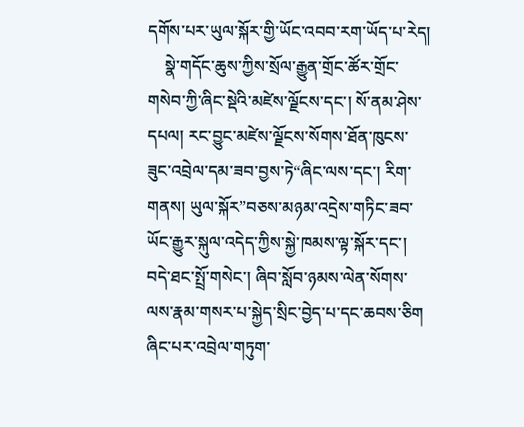དགོས་པར་ཡུལ་སྐོར་གྱི་ཡོང་འབབ་རག་ཡོད་པ་རེད།
    སྣེ་གདོང་ཆུས་ཀྱིས་སྲོལ་རྒྱུན་གྲོང་ཚོར་གྲོང་གསེབ་ཀྱི་ཞིང་སྡེའི་མཛེས་ལྗོངས་དང་། སོ་ནམ་ཤེས་དཔལ། རང་བྱུང་མཛེས་ལྗོངས་སོགས་ཐོན་ཁུངས་ཟུང་འབྲེལ་དམ་ཟབ་བྱས་ཏེ“ཞིང་ལས་དང་། རིག་གནས། ཡུལ་སྐོར”བཅས་མཉམ་འདྲེས་གཏིང་ཟབ་ཡོང་རྒྱུར་སྐུལ་འདེད་ཀྱིས་སྐྱེ་ཁམས་ལྟ་སྐོར་དང་། བདེ་ཐང་སྤྲོ་གསེང་། ཞིབ་སློབ་ཉམས་ལེན་སོགས་ལས་རྣམ་གསར་པ་སྐྱེད་སྲིང་བྱེད་པ་དང་ཆབས་ཅིག ཞིང་པར་འབྲེལ་གཏུག་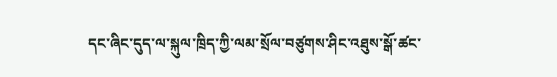དང་ཞིང་དུད་ལ་སྐུལ་ཁྲིད་ཀྱི་ལམ་སྲོལ་བཙུགས་ཤིང་འཐུས་སྒོ་ཚང་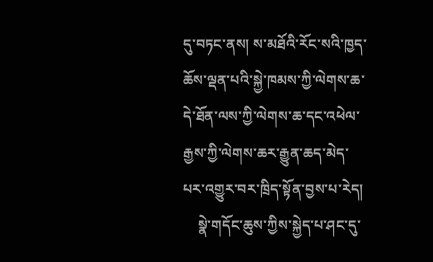དུ་བཏང་ནས། ས་མཐོའི་རོང་སའི་ཁྱད་ཆོས་ལྡན་པའི་སྐྱེ་ཁམས་ཀྱི་ལེགས་ཆ་དེ་ཐོན་ལས་ཀྱི་ལེགས་ཆ་དང་འཕེལ་རྒྱས་ཀྱི་ལེགས་ཆར་རྒྱུན་ཆད་མེད་པར་འགྱུར་བར་ཁྲིད་སྟོན་བྱས་པ་རེད།
    སྣེ་གདོང་ཆུས་ཀྱིས་སྐྱེད་པ་ཤང་དུ་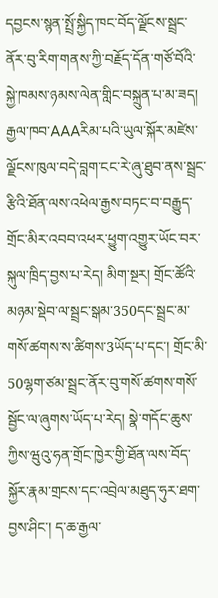དབྱངས་སྙན་སྤྲོ་སྐྱིད་ཁང་བོད་ལྗོངས་སྦྲང་ནོར་བུ་རིག་གནས་ཀྱི་བརྗོད་དོན་གཙོ་བོའི་སྐྱེ་ཁམས་ཉམས་ལེན་གླིང་བསྐྲུན་པ་མ་ཟད། རྒྱལ་ཁབ་AAAརིམ་པའི་ཡུལ་སྐོར་མཛེས་ལྗོངས་ཁུལ་བདེ་བླག་ངང་རེ་ཞུ་ཐུབ་ནས་སྦྲང་རྩིའི་ཐོན་ལས་འཕེལ་རྒྱས་བཏང་བ་བརྒྱུད་གྲོང་མིར་འབབ་འཕར་ཕྱུག་འགྱུར་ཡོང་བར་སྐུལ་ཁྲིད་བྱས་པ་རེད། མིག་སྔར། གྲོང་ཚོའི་མཉམ་སྡེབ་ལ་སྦྲང་སྒམ་350དང་སྦྲང་མ་གསོ་ཚགས་ས་ཚིགས་3ཡོད་པ་དང་། གྲོང་མི་50ལྷག་ཙམ་སྦྲང་ནོར་བུ་གསོ་ཚགས་གསོ་སྦྱོང་ལ་ཞུགས་ཡོད་པ་རེད། སྣེ་གདོང་ཆུས་ཀྱིས་ཝུའུ་ཧན་གྲོང་ཁྱེར་གྱི་ཐོན་ལས་བོད་སྐྱོར་རྣམ་གྲངས་དང་འབྲེལ་མཐུད་ཧུར་ཐག་བྱས་ཤིང་། ད་ཆ་རྒྱལ་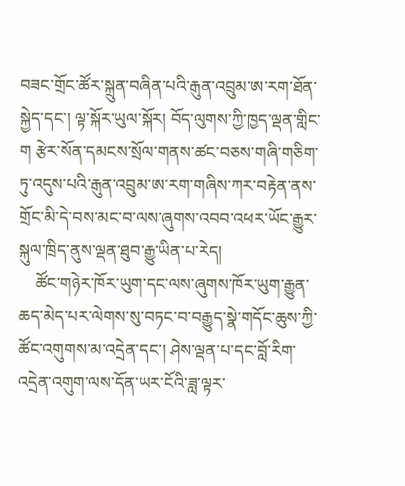བཟང་གྲོང་ཚོར་སྐྲུན་བཞིན་པའི་རྒུན་འབྲུམ་ཨ་རག་ཐོན་སྐྱེད་དང་། ལྟ་སྐོར་ཡུལ་སྐོར། བོད་ལུགས་ཀྱི་ཁྱད་ལྡན་གླིང་ག རྩེར་སོན་དམངས་སྲོལ་གནས་ཚང་བཅས་གཞི་གཅིག་ཏུ་འདུས་པའི་རྒུན་འབྲུམ་ཨ་རག་གཞིས་ཀར་བརྟེན་ནས་གྲོང་མི་དེ་བས་མང་བ་ལས་ཞུགས་འབབ་འཕར་ཡོང་རྒྱུར་སྐུལ་ཁྲིད་ནུས་ལྡན་ཐུབ་རྒྱུ་ཡིན་པ་རེད།
    ཚོང་གཉེར་ཁོར་ཡུག་དང་ལས་ཞུགས་ཁོར་ཡུག་རྒྱུན་ཆད་མེད་པར་ལེགས་སུ་བཏང་བ་བརྒྱུད་སྣེ་གདོང་ཆུས་ཀྱི་ཚོང་འགུགས་མ་འདྲེན་དང་། ཤེས་ལྡན་པ་དང་བློ་རིག་འདྲེན་འགུག་ལས་དོན་ཡར་ངོའི་ཟླ་ལྟར་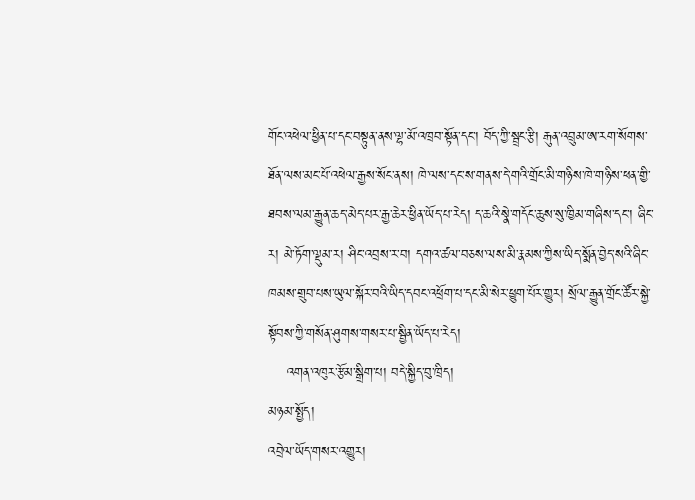གོང་འཕེལ་ཕྱིན་པ་དང་བསྟུན་ནས་ལྷ་མོ་འཁྲབ་སྟོན་དང་། བོད་ཀྱི་སྦྲང་རྩི། རྒུན་འབྲུམ་ཨ་རག་སོགས་ཐོན་ལས་མང་པོ་འཕེལ་རྒྱས་སོང་ནས། ཁེ་ལས་དང་ས་གནས་དེ་གའི་གྲོང་མི་གཉིས་ཁེ་གཉིས་ཕན་གྱི་ཐབས་ལམ་རྒྱུན་ཆད་མེད་པར་རྒྱ་ཆེར་ཕྱིན་ཡོད་པ་རེད། ད་ཆའི་སྣེ་གདོང་ཆུས་སུ་ཁྱིམ་གཞིས་དང་། ཞིང་ར། མེ་ཏོག་ལྡུམ་ར། ཤིང་འབྲས་ར་བ། དགའ་ཚལ་བཅས་ལས་མི་རྣམས་ཀྱིས་ཡིད་སྨོན་བྱེད་སའི་ཞིང་ཁམས་གྲུབ་པས་ཡུལ་སྐོར་བའི་ཡིད་དབང་འཕྲོག་པ་དང་མི་སེར་ཕྱུག་པོར་གྱུར། སྲོལ་རྒྱུན་གྲོང་ཚོར་སྐྱེ་སྟོབས་ཀྱི་གསོན་ཤུགས་གསར་པ་སྦྱིན་ཡོད་པ་རེད།
    འགན་འཁུར་རྩོམ་སྒྲིག་པ། བདེ་སྐྱིད་བུ་ཁྲིད།
མཉམ་སྤྱོད།
འབྲེལ་ཡོད་གསར་འགྱུར།